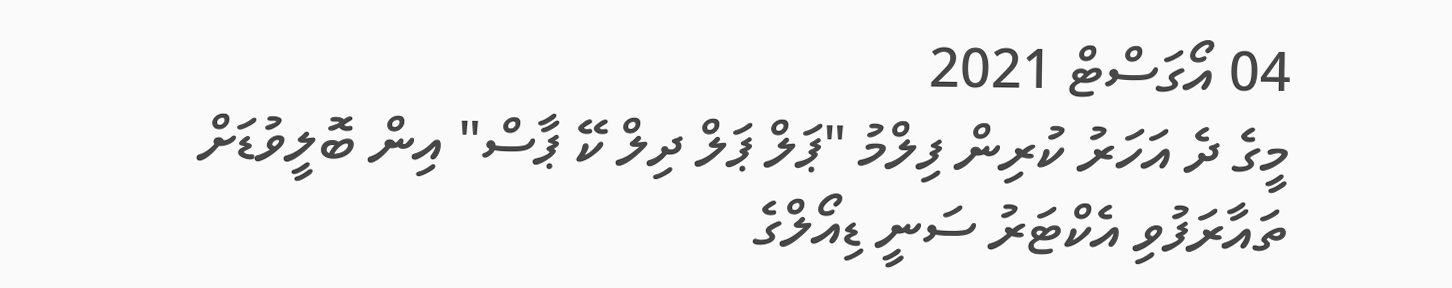04 އޯގަސްޓް 2021
މީގެ ދެ އަހަރު ކުރިން ފިލްމު "ޕަލް ޕަލް ދިލް ކޭ ޕާސް" އިން ބޮލީވުޑަށް ތައާރަފުވި އެކްޓަރު ސަނީ ޑިއޯލްގެ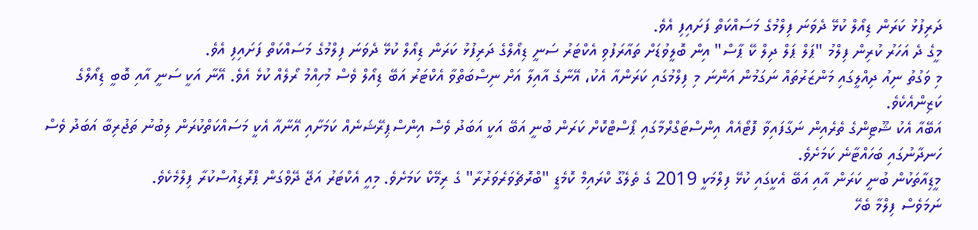ދަރިފުޅު ކަރަން ޑިއޯލް ކުޅޭ ދެވަނަ ފިލްމުގެ މަސައްކަތް ފަށައިފި އެވެ.
މީގެ ދެ އަހަރު ކުރިން ފިލްމު "ޕަލް ޕަލް ދިލް ކޭ ޕާސް" އިން ބޮލީވުޑަށް ތައާރަފުވި އެކްޓަރު ސަނީ ޑިއޯލްގެ ދަރިފުޅު ކަރަން ޑިއޯލް ކުޅޭ ދެވަނަ ފިލްމުގެ މަސައްކަތް ފަށައިފި އެވެ.
މި ވަގުތު ނިއު ދިއްލީގައި މަންޒަރުތައް ނަގަމުން އަންނަ މި ފިލްމުގައި ކަރަންއާ އެކު، އޭނާގެ އާއިލާ އަށް ނިސްބަތްވާ އެކްޓަރު އަބޭ ޑިއޯލް ވެސް މުހިއްމު ރޯލެއް ކުޅެ އެވެ. އޭނާ އަކީ ސަނީ އާއި ބޮބީ ޑިއޯލްގެ ކަޒިންއެކެވެ.
އަބޭއާ އެކު ޝޫޓިންގެ ތެރެއިން ނަގާފައިވާ ފޮޓޯއެއް އިންސްޓަގްރްމާގައި ޕޯސްޓްކޮށް ކަރަން ބުނީ އަބޭ އަކީ އަބަދު ވެސް އިންސްޕިރޭޝަނެއް ކަމަށާއި އޭނާއާ އެކީ މަސައްކަތްކުރަން ލިބުނު ތަޖުރިބާ އަބަދު ވެސް ހަނދާނުގައި ބަހައްޓާނެ ކަމަށެވެ.
މީޑިއާތަކުން ބުނީ ކަރަން އާއި އަބޭ އެކީގައި ކުޅޭ ފިލްމަކީ 2019 ގެ ތެލެގޫ ކްރައިމް ކޮމެޑީ "ބްރޮޗެވަރެވަރުރާ" ގެ ރިމޭކް ކަމަށެވެ. މިއީ އެކްޓަރު އަޖޭ ދޭވްގަން ޕްރޮޑިއުސްކުރާ ފިލްމެކެވެ.
ނަމަވެސް ފިލްމާ ބެހޭ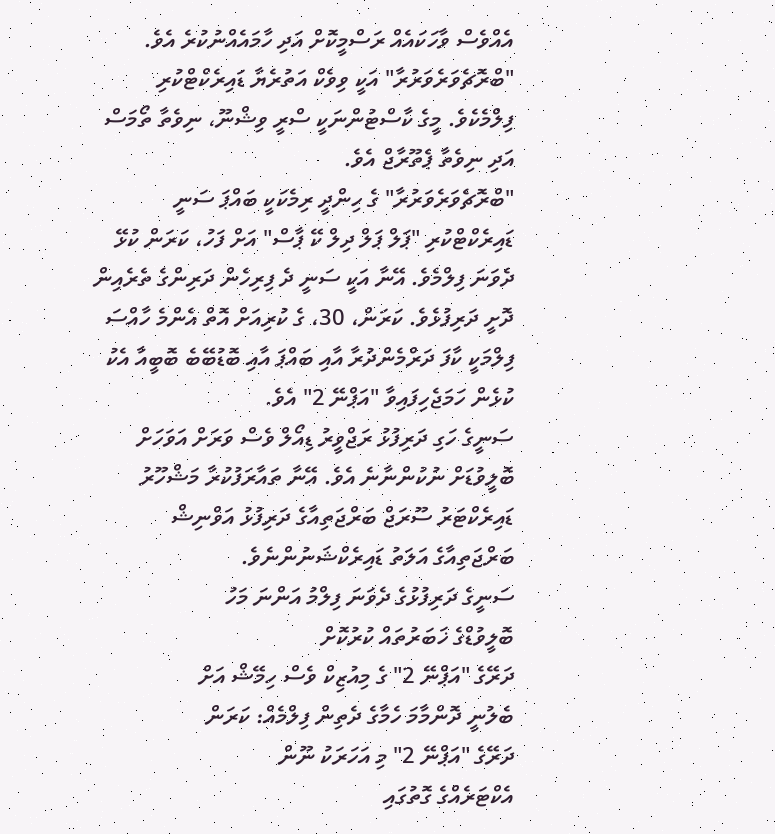އެއްވެސް ވާހަކައެއް ރަސްމީކޮށް އަދި ހާމައެއްނުކުރެ އެވެ. "ބްރޮޗެވަރެވަރުރާ" އަކީ ވިވެކް އަތުރެޔާ ޑައިރެކްޓްކުރި ފިލްމެކެވެ. މީގެ ކާސްޓުންނަކީ ސްރީ ވިޝްނޫ، ނިވެތާ ތޯމަސް އަދި ނިވެތާ ޕެތޫރާޖް އެވެ.
"ބްރޮޗެވަރެވަރުރާ" ގެ ހިންދީ ރިމެކަކީ ބައްޕަ ސަނީ ޑައިރެކްޓްކުރި "ޕަލް ޕަލް ދިލް ކޭ ޕާސް" އަށް ފަހު، ކަރަން ކުޅޭ ދެވަނަ ފިލްމެވެ. އޭނާ އަކީ ސަނީ ދެ ފިރިހެން ދަރިންގެ ތެރެއިން ދޮށީ ދަރިފުޅެވެ. ކަރަން، 30، ގެ ކުރިއަށް އޮތް އެންމެ ހާއްސަ ފިލްމަކީ ކާފަ ދަރްމެންދުރާ އާއި ބައްޕަ އާއި ބޮޑުބޭބެ ބޮބީއާ އެކު ކުޅެން ހަމަޖެހިފައިވާ "އަޕްނޭ 2" އެވެ.
ސަނީގެ ހަގި ދަރިފުޅު ރަޖްވީރު ޑިއޯލް ވެސް ވަރަށް އަވަހަށް ބޮލީވުޑަށް ނުކުންނާނެ އެވެ. އޭނާ ތައާރަފުކުރާ މަޝްހޫރު ޑައިރެކްޓަރު ސޫރަޖް ބަރްޖަތިއާގެ ދަރިފުޅު އަވްނިޝް ބަރްޖަތިއާގެ އަލަތު ޑައިރެކްޝަނުންނެވެ.
ސަނީގެ ދަރިފުޅުގެ ދެވަނަ ފިލްމު އަންނަ މަހު
ބޮލީވުޑްގެ ޚަބަރުތައް ކުރުކޮށް
ދަރޭގެ "އަޕްނޭ 2" ގެ މިއުޒިކް ވެސް ހިމޭޝް އަށް
ބެލުނީ ދޮންމާމަ ހެމާގެ ދެތިން ފިލްމެއް: ކަރަން
ދަރޭގެ "އަޕްނޭ 2" މި އަހަރަކު ނޫން
އެކްޓަރެއްގެ ގޮތުގައި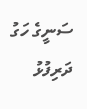ސަނީގެ ހަގު ދަރިފުޅު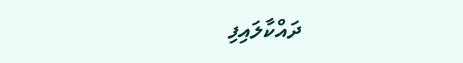ދައްކާލައިފި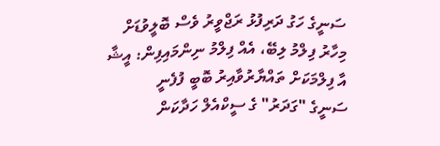ސަނީގެ ހަގު ދަރިފުޅު ރަޖްވީރު ވެސް ބޮލީވުޑަށް
މިހާރު ފިލްމު ލިބޭ، އެއް ފިލްމު ނިންމައިފިން: އީޝާ
އާ ފިލްމަކަށް ތައްޔާރުވާއިރު ބޮބީ ފުފެނީ
ސަނީގެ "ގަދަރު" ގެ ސީކްއެލް ހަދާކަން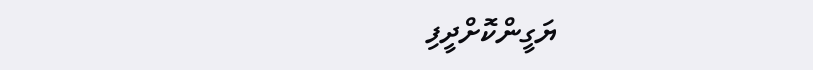ޔަގީންކޮށްދީފި